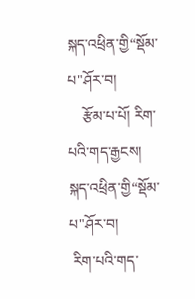སྐད་འཕྲིན་གྱི“སྡོམ་པ"ཤོར་བ།
    རྩོམ་པ་པོ། རིག་པའི་གད་རྒྱངས།
སྐད་འཕྲིན་གྱི“སྡོམ་པ"ཤོར་བ།
 རིག་པའི་གད་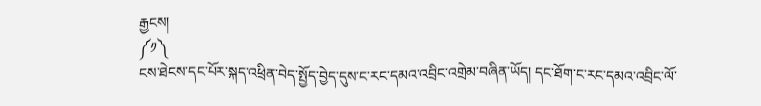རྒྱངས།
༼༡༽
ངས་ཐེངས་དང་པོར་སྐད་འཕྲིན་བེད་སྤྱོད་བྱེད་དུས་ང་རང་དམའ་འབྲིང་འགྲེམ་བཞིན་ཡོད། དང་ཐོག་ང་རང་དམའ་འབྲིང་ལོ་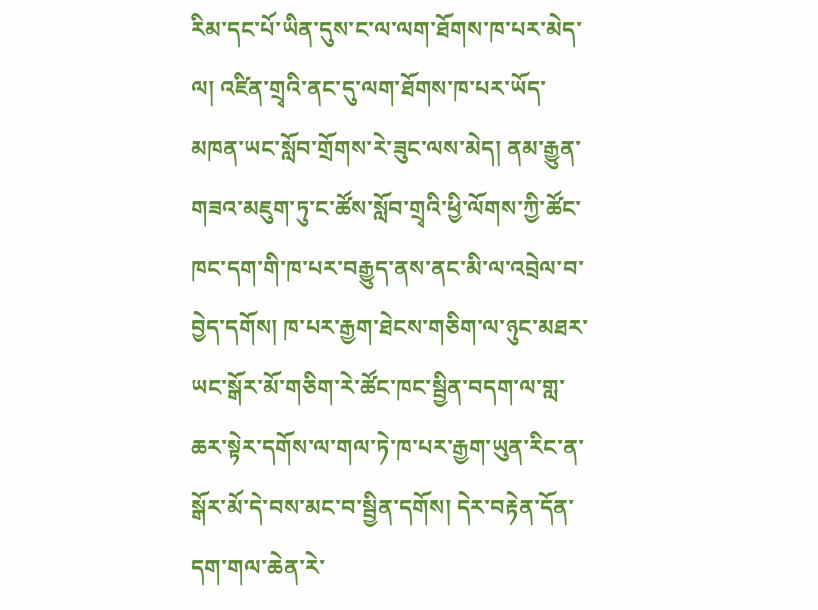རིམ་དང་པོ་ཡིན་དུས་ང་ལ་ལག་ཐོགས་ཁ་པར་མེད་ལ། འཛིན་གྲྭའི་ནང་དུ་ལག་ཐོགས་ཁ་པར་ཡོད་མཁན་ཡང་སློབ་གྲོགས་རེ་ཟུང་ལས་མེད། ནམ་རྒྱུན་གཟའ་མཇུག་ཏུ་ང་ཚོས་སློབ་གྲྭའི་ཕྱི་ལོགས་ཀྱི་ཚོང་ཁང་དག་གི་ཁ་པར་བརྒྱུད་ནས་ནང་མི་ལ་འབྲེལ་བ་བྱེད་དགོས། ཁ་པར་རྒྱག་ཐེངས་གཅིག་ལ་ཉུང་མཐར་ཡང་སྒོར་མོ་གཅིག་རེ་ཚོང་ཁང་སྦྱིན་བདག་ལ་གླ་ཆར་སྟེར་དགོས་ལ་གལ་ཏེ་ཁ་པར་རྒྱག་ཡུན་རིང་ན་སྒོར་མོ་དེ་བས་མང་བ་སྦྱིན་དགོས། དེར་བརྟེན་དོན་དག་གལ་ཆེན་རེ་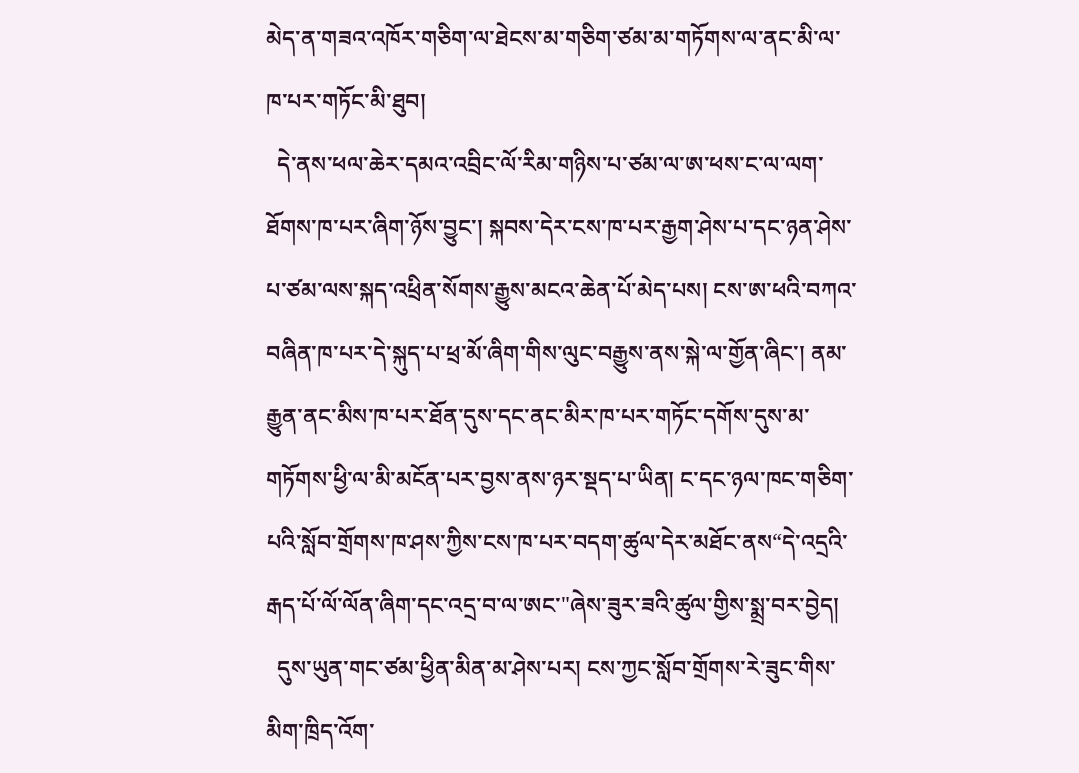མེད་ན་གཟའ་འཁོར་གཅིག་ལ་ཐེངས་མ་གཅིག་ཙམ་མ་གཏོགས་ལ་ནང་མི་ལ་ཁ་པར་གཏོང་མི་ཐུབ།
  དེ་ནས་ཕལ་ཆེར་དམའ་འབྲིང་ལོ་རིམ་གཉིས་པ་ཙམ་ལ་ཨ་ཕས་ང་ལ་ལག་ཐོགས་ཁ་པར་ཞིག་ཉོས་བྱུང་། སྐབས་དེར་ངས་ཁ་པར་རྒྱག་ཤེས་པ་དང་ཉན་ཤེས་པ་ཙམ་ལས་སྐད་འཕྲིན་སོགས་རྒྱུས་མངའ་ཆེན་པོ་མེད་པས། ངས་ཨ་ཕའི་བཀའ་བཞིན་ཁ་པར་དེ་སྐུད་པ་ཕྲ་མོ་ཞིག་གིས་ལུང་བརྒྱུས་ནས་སྐེ་ལ་གྱོན་ཞིང་། ནམ་རྒྱུན་ནང་མིས་ཁ་པར་ཐོན་དུས་དང་ནང་མིར་ཁ་པར་གཏོང་དགོས་དུས་མ་གཏོགས་ཕྱི་ལ་མི་མངོན་པར་བྱས་ནས་ཉར་སྡད་པ་ཡིན། ང་དང་ཉལ་ཁང་གཅིག་པའི་སློབ་གྲོགས་ཁ་ཤས་ཀྱིས་ངས་ཁ་པར་བདག་ཚུལ་དེར་མཐོང་ནས“དེ་འདྲའི་རྒད་པོ་ལོ་ལོན་ཞིག་དང་འདྲ་བ་ལ་ཨང་"ཞེས་ཟུར་ཟའི་ཚུལ་གྱིས་སྨྲ་བར་བྱེད།
  དུས་ཡུན་གང་ཙམ་ཕྱིན་མིན་མ་ཤེས་པར། ངས་ཀྱང་སློབ་གྲོགས་རེ་ཟུང་གིས་མིག་ཁྲིད་འོག་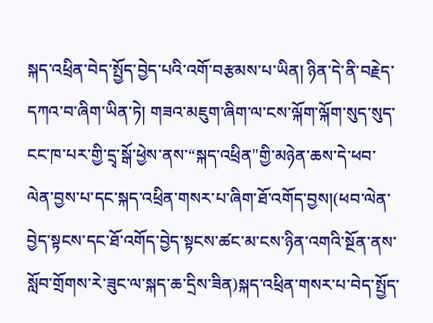སྐད་འཕྲིན་བེད་སྤྱོད་བྱེད་པའི་འགོ་བརྩམས་པ་ཡིན། ཉིན་དེ་ནི་བརྗེད་དཀའ་བ་ཞིག་ཡིན་ཏེ། གཟའ་མཇུག་ཞིག་ལ་ངས་ལྐོག་ལྐོག་སུད་སུད་ངང་ཁ་པར་གྱི་དྲྭ་སྒོ་ཕྱེས་ནས་“སྐད་འཕྲིན"གྱི་མཉེན་ཆས་དེ་ཕབ་ལེན་བྱས་པ་དང་སྐད་འཕྲིན་གསར་པ་ཞིག་ཐོ་འགོད་བྱས།(ཕབ་ལེན་བྱེད་སྟངས་དང་ཐོ་འགོད་བྱེད་སྟངས་ཚང་མ་ངས་ཉིན་འགའི་སྔོན་ནས་སློབ་གྲོགས་རེ་ཟུང་ལ་སྐད་ཆ་དྲིས་ཟིན)སྐད་འཕྲིན་གསར་པ་བེད་སྤྱོད་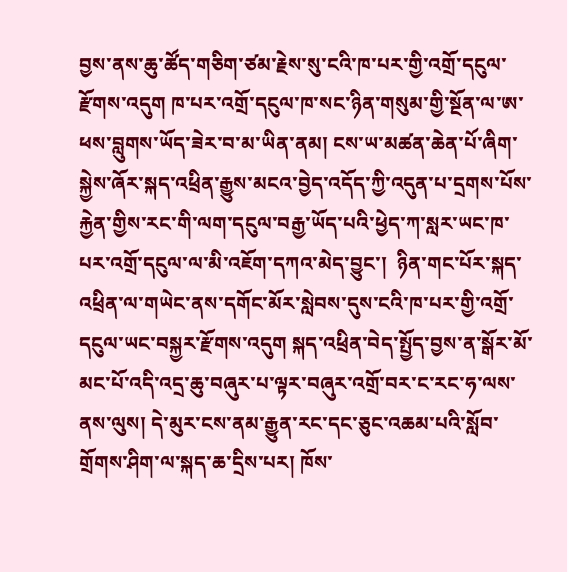བྱས་ནས་ཆུ་ཚོད་གཅིག་ཙམ་རྗེས་སུ་ངའི་ཁ་པར་གྱི་འགྲོ་དངུལ་རྫོགས་འདུག ཁ་པར་འགྲོ་དངུལ་ཁ་སང་ཉིན་གསུམ་གྱི་སྔོན་ལ་ཨ་ཕས་བླུགས་ཡོད་ཟེར་བ་མ་ཡིན་ནམ། ངས་ཡ་མཚན་ཆེན་པོ་ཞིག་སྐྱེས་ཞོར་སྐད་འཕྲིན་རྒྱུས་མངའ་བྱེད་འདོད་ཀྱི་འདུན་པ་དྲགས་པོས་རྐྱེན་གྱིས་རང་གི་ལག་དངུལ་བརྒྱ་ཡོད་པའི་ཕྱེད་ཀ་སླར་ཡང་ཁ་པར་འགྲོ་དངུལ་ལ་མི་འཇོག་དཀའ་མེད་བྱུང་།  ཉིན་གང་པོར་སྐད་འཕྲིན་ལ་གཡེང་ནས་དགོང་མོར་སླེབས་དུས་ངའི་ཁ་པར་གྱི་འགྲོ་དངུལ་ཡང་བསྐྱར་རྫོགས་འདུག སྐད་འཕྲིན་བེད་སྤྱོད་བྱས་ན་སྒོར་མོ་མང་པོ་འདི་འདྲ་ཆུ་བཞུར་པ་ལྟར་བཞུར་འགྲོ་བར་ང་རང་ཧ་ལས་ནས་ལུས། དེ་མུར་ངས་ནམ་རྒྱུན་རང་དང་ཅུང་འཆམ་པའི་སློབ་གྲོགས་ཤིག་ལ་སྐད་ཆ་དྲིས་པར། ཁོས་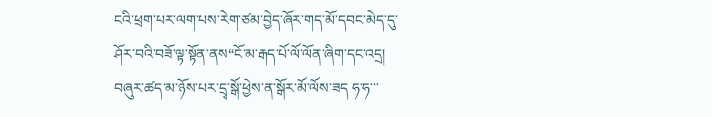ངའི་ཕྲག་པར་ལག་པས་རེག་ཙམ་བྱེད་ཞོར་གད་མོ་དབང་མེད་དུ་ཤོར་བའི་བཟོ་ལྟ་སྟོན་ནས“ངོ་མ་རྒད་པོ་ལོ་ལོན་ཞིག་དང་འདྲ། བཞུར་ཚད་མ་ཉོས་པར་དྲྭ་སྒོ་ཕྱེས་ན་སྒོར་མོ་ལོས་ཟད ཧ་ཧ་་་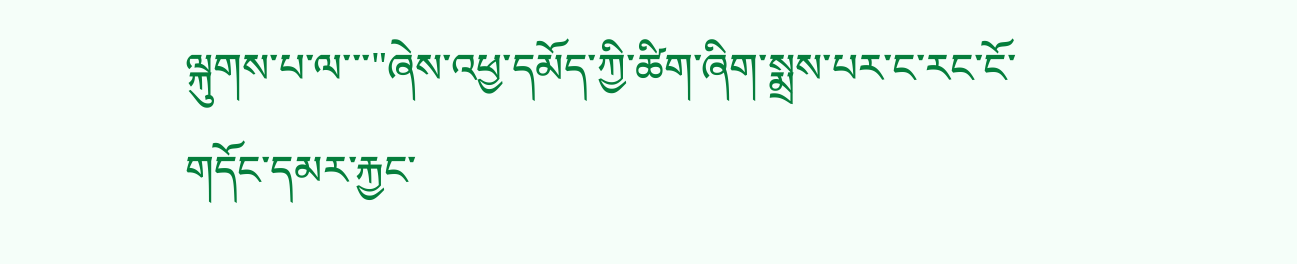ལྐུགས་པ་ལ་་་"ཞེས་འཕྱ་དམོད་ཀྱི་ཚིག་ཞིག་སྨྲས་པར་ང་རང་ངོ་གདོང་དམར་རྐྱང་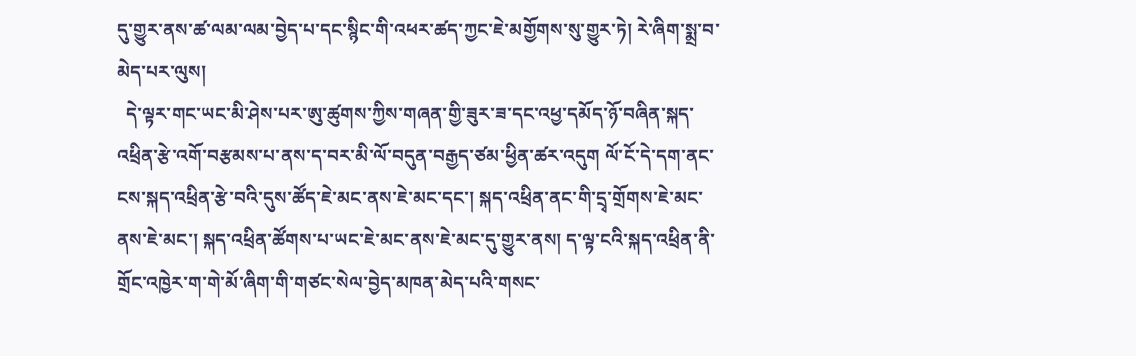དུ་གྱུར་ནས་ཚ་ལམ་ལམ་བྱེད་པ་དང་སྙིང་གི་འཕར་ཚད་ཀྱང་ཇེ་མགྱོགས་སུ་གྱུར་ཏེ། རེ་ཞིག་སྨྲ་བ་མེད་པར་ལུས།
  དེ་ལྟར་གང་ཡང་མི་ཤེས་པར་ཨུ་ཚུགས་ཀྱིས་གཞན་གྱི་ཟུར་ཟ་དང་འཕྱ་དམོད་ཉོ་བཞིན་སྐད་འཕྲིན་རྩེ་འགོ་བརྩམས་པ་ནས་ད་བར་མི་ལོ་བདུན་བརྒྱད་ཙམ་ཕྱིན་ཚར་འདུག ལོ་ངོ་དེ་དག་ནང་ངས་སྐད་འཕྲིན་རྩེ་བའི་དུས་ཚོད་ཇེ་མང་ནས་ཇེ་མང་དང་། སྐད་འཕྲིན་ནང་གི་དྲྭ་གྲོགས་ཇེ་མང་ནས་ཇེ་མང་། སྐད་འཕྲིན་ཚོགས་པ་ཡང་ཇེ་མང་ནས་ཇེ་མང་དུ་གྱུར་ནས། ད་ལྟ་ངའི་སྐད་འཕྲིན་ནི་གྲོང་འཁྱེར་ག་གེ་མོ་ཞིག་གི་གཙང་སེལ་བྱེད་མཁན་མེད་པའི་གསང་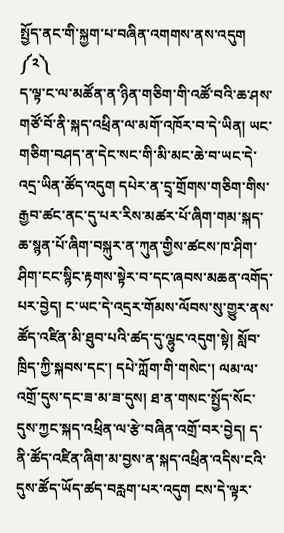སྤྱོད་ནང་གི་སྐྱག་པ་བཞིན་འགགས་ནས་འདུག
༼༢༽
ད་ལྟ་ང་ལ་མཚོན་ན་ཉིན་གཅིག་གི་འཚོ་བའི་ཆ་ཤས་གཙོ་བོ་ནི་སྐད་འཕྲིན་ལ་མགོ་འཁོར་བ་དེ་ཡིན། ཡང་གཅིག་བཤད་ན་དེང་སང་གི་མི་མང་ཆེ་བ་ཡང་དེ་འདྲ་ཡིན་ཚོད་འདུག དཔེར་ན་དྲྭ་གྲོགས་གཅིག་གིས་རྒྱབ་ཚང་ནང་དུ་པར་རིས་མཚར་པོ་ཞིག་གམ་སྐད་ཆ་སྙན་པོ་ཞིག་བསྐུར་ན་ཀུན་གྱིས་ཚངས་ཁ་ཤིག་ཤིག་ངང་སྙིང་རྟགས་སྟེར་བ་དང་ཞབས་མཆན་འགོད་པར་བྱེད། ང་ཡང་དེ་འདྲར་གོམས་ལོབས་སུ་གྱུར་ནས་ཚོད་འཛིན་མི་ཐུབ་པའི་ཚད་དུ་ལྷུང་འདུག་སྟེ། སློབ་ཁྲིད་ཀྱི་སྐབས་དང་། དཔེ་ཀློག་གི་གསེང་། ལམ་ལ་འགྲོ་དུས་དང་ཟ་མ་ཟ་དུས། ཐ་ན་གསང་སྤྱོད་སོང་དུས་ཀྱང་སྐད་འཕྲིན་ལ་རྩེ་བཞིན་འགྲོ་བར་བྱེད། ད་ནི་ཚོད་འཛིན་ཞིག་མ་བྱས་ན་སྐད་འཕྲིན་འདིས་ངའི་དུས་ཚོད་ཡོད་ཚད་བརླག་པར་འདུག ངས་དེ་ལྟར་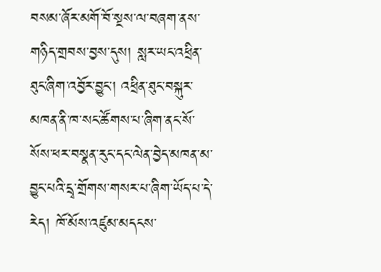བསམ་ཞོར་མགོ་བོ་སྔས་ལ་བཞག་ནས་གཉིད་གྲབས་བྱས་དུས། སླར་ཡང་འཕྲིན་ཐུང་ཞིག་འབྱོར་བྱུང་། འཕྲིན་ཐུང་བསྐུར་མཁན་ནི་ཁ་སང་ཚོགས་པ་ཞིག་ནང་སོ་སོས་ཕར་བསྣན་རུང་དང་ལེན་བྱེད་མཁན་མ་བྱུང་པའི་དྲྭ་གྲོགས་གསར་པ་ཞིག་ཡོད་པ་དེ་རེད། ཁོ་མོས་འཛུམ་མདངས་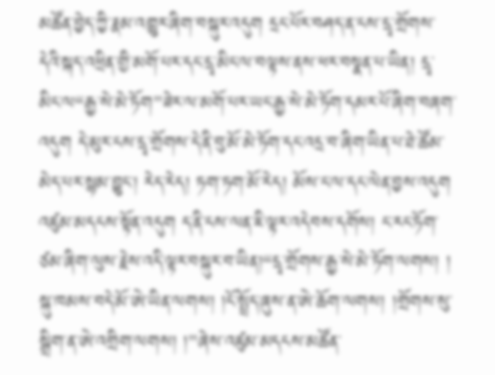མཚོན་བྱེད་ཀྱི་རྣམ་འགྱུར་ཞིག་བསྐུར་འདུག དྲང་པོར་བཤད་ན་ངས་དྲྭ་གྲོགས་དེའི་སྐད་འཕྲིན་གྱི་མགོ་པར་དང་དྲྭ་མིང་ལ་བལྟས་ནས་ཕར་བསྣན་པ་ཡིན། དྲྭ་མིང་ལ“རྒྱ་སེ་མེ་ཏོག"ཟེར་ལ་མགོ་པར་ཡང་རྒྱ་སེ་མེ་ཏོག་དམར་པོ་ཞིག་བཞག་འདུག དེ་མུར་ངས་དྲྭ་གྲོགས་དེ་ནི་བུ་མོ་མེ་ཏོག་དང་འདྲ་བ་ཞིག་ཡིན་པ་ཐེ་ཚོམ་མེད་པར་སྙམ་བྱུང་། རེད་རེད། ཏག་ཏག་མོ་རེད། མོས་ང་ལ་དང་ལེན་བྱས་འདུག འཛུམ་མདངས་སྟོན་འདུག ད་ནི་ངས་ལན་ཇི་ལྟར་འདེབས་དགོས། ང་རང་ཏོག་ཙམ་ཞིག་ལུས་རྗེས་འདི་ལྟར་བསྐུར་བ་ཡིན།“དྲྭ་གྲོགས་རྒྱ་སེ་མེ་ཏོག་ལགས། ། སྐུ་ཁམས་བདེ་མོ་ཨེ་ཡིན་ལགས། །ངོ་སྤྲོད་ཞུས་ན་ཨེ་ཆོག་ལགས། །གྲོགས་སུ་སྒྲིག་ན་ཨེ་འགྲིག་ལགས། །"ཞེས་འཛུམ་མདངས་མཚོན་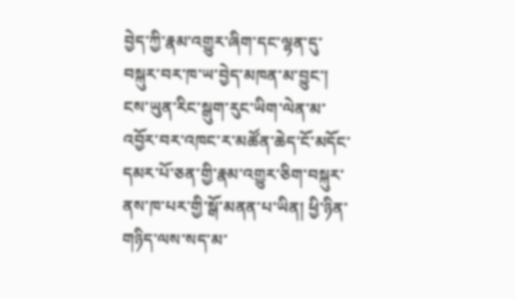བྱེད་ཀྱི་རྣམ་འགྱུར་ཞིག་དང་ལྷན་དུ་བསྐུར་བར་ཁ་ཡ་བྱེད་མཁན་མ་བྱུང་། ངས་ཡུན་རིང་སྒུག་རུང་ཡིག་ལེན་མ་འབྱོར་བར་འཁང་ར་མཚོན་ཆེད་ངོ་མདོང་དམར་པོ་ཅན་གྱི་རྣམ་འགྱུར་ཅིག་བསྐུར་ནས་ཁ་པར་གྱི་སྒོ་མནན་པ་ཡིན། ཕྱི་ཉིན་གཉིད་ལས་སད་མ་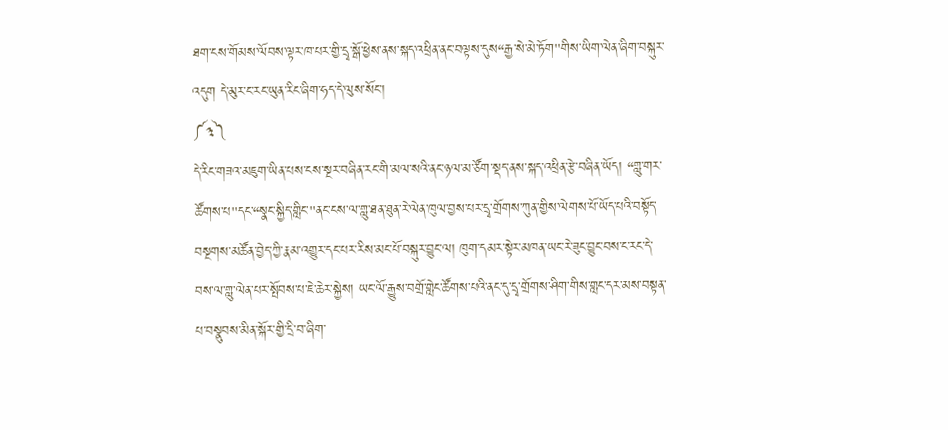ཐག་ངས་གོམས་ལོབས་ལྟར་ཁ་པར་གྱི་དྲྭ་སྒོ་ཕྱེས་ནས་སྐད་འཕྲིན་ནང་བལྟས་དུས“རྒྱ་སེ་མེ་ཏོག"གིས་ཡིག་ལེན་ཞིག་བསྐུར་འདུག དེ་མུར་ང་རང་ཡུན་རིང་ཞིག་ཧད་དེ་ལུས་སོང་།
༼༣༽
དེ་རིང་གཟའ་མཇུག་ཡིན་པས་ངས་སྔར་བཞིན་རང་གི་མལ་སའི་ནང་ཉལ་མ་ཙོག་སྡད་ནས་སྐད་འཕྲིན་རྩེ་བཞིན་ཡོད། “གླུ་གར་ཚོགས་པ"དང་“སྣང་སྐྱིད་གླིང་"ནང་ངས་ལ་གླུ་ཐན་ཐུན་རེ་ལེན་ཁུལ་བྱས་པར་དྲྭ་གྲོགས་ཀུན་གྱིས་ལེགས་པོ་ཡོད་པའི་བསྟོད་བསྔགས་མཚོན་བྱེད་ཀྱི་རྣམ་འགྱུར་དང་པར་རིས་མང་པོ་བསྐུར་བྱུང་ལ། ཁུག་དམར་སྟེར་མཁན་ཡང་རེ་ཟུང་བྱུང་བས་ང་རང་དེ་བས་ལ་གླུ་ལེན་པར་སྤོབས་པ་ཇེ་ཆེར་སྐྱེས། ཡང་ལོ་རྒྱུས་བགྲོ་གླེང་ཚོགས་པའི་ནང་དུ་དྲྭ་གྲོགས་ཤིག་གིས་གླང་དར་མས་བསྟན་པ་བསྣུབས་མིན་སྐོར་གྱི་དྲི་བ་ཞིག་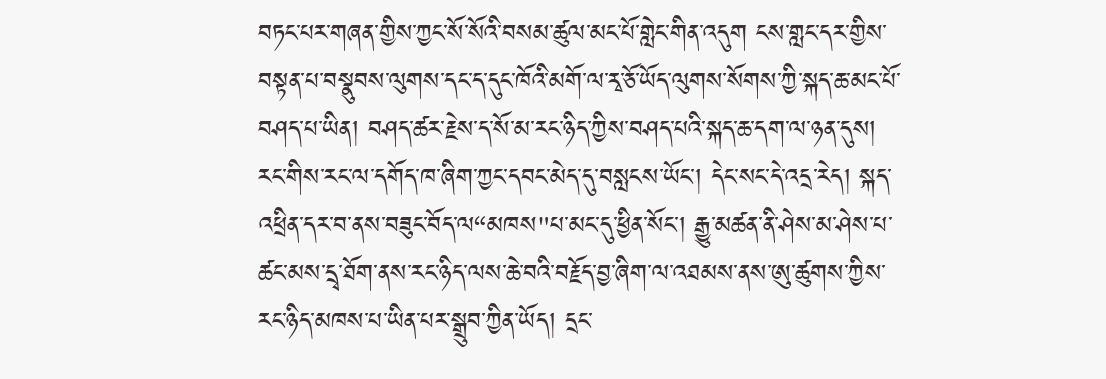བཏང་པར་གཞན་གྱིས་ཀྱང་སོ་སོའི་བསམ་ཚུལ་མང་པོ་གླེང་གིན་འདུག ངས་གླང་དར་གྱིས་བསྟན་པ་བསྣུབས་ལུགས་དང་ད་དུང་ཁོའི་མགོ་ལ་རྭ་ཅོ་ཡོད་ལུགས་སོགས་ཀྱི་སྐད་ཆ་མང་པོ་བཤད་པ་ཡིན། བཤད་ཚར་རྗེས་ད་སོ་མ་རང་ཉིད་ཀྱིས་བཤད་པའི་སྐད་ཆ་དག་ལ་ཉན་དུས། རང་གིས་རང་ལ་དགོད་ཁ་ཞིག་ཀྱང་དབང་མེད་དུ་བསླངས་ཡོང་། དེང་སང་དེ་འདྲ་རེད། སྐད་འཕྲིན་དར་བ་ནས་བཟུང་བོད་ལ“མཁས"པ་མང་དུ་ཕྱིན་སོང་། རྒྱུ་མཚན་ནི་ཤེས་མ་ཤེས་པ་ཚང་མས་དྲྭ་ཐོག་ནས་རང་ཉིད་ལས་ཆེ་བའི་བརྗོད་བྱ་ཞིག་ལ་འཐམས་ནས་ཨུ་ཚུགས་ཀྱིས་རང་ཉིད་མཁས་པ་ཡིན་པར་སྒྲུབ་ཀྱིན་ཡོད། དྲང་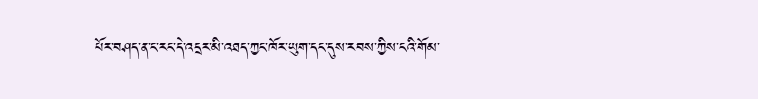པོར་བཤད་ན་ང་རང་དེ་འདྲར་མི་འཐད་ཀྱང་ཁོར་ཡུག་དང་དུས་རབས་ཀྱིས་ངའི་གོམ་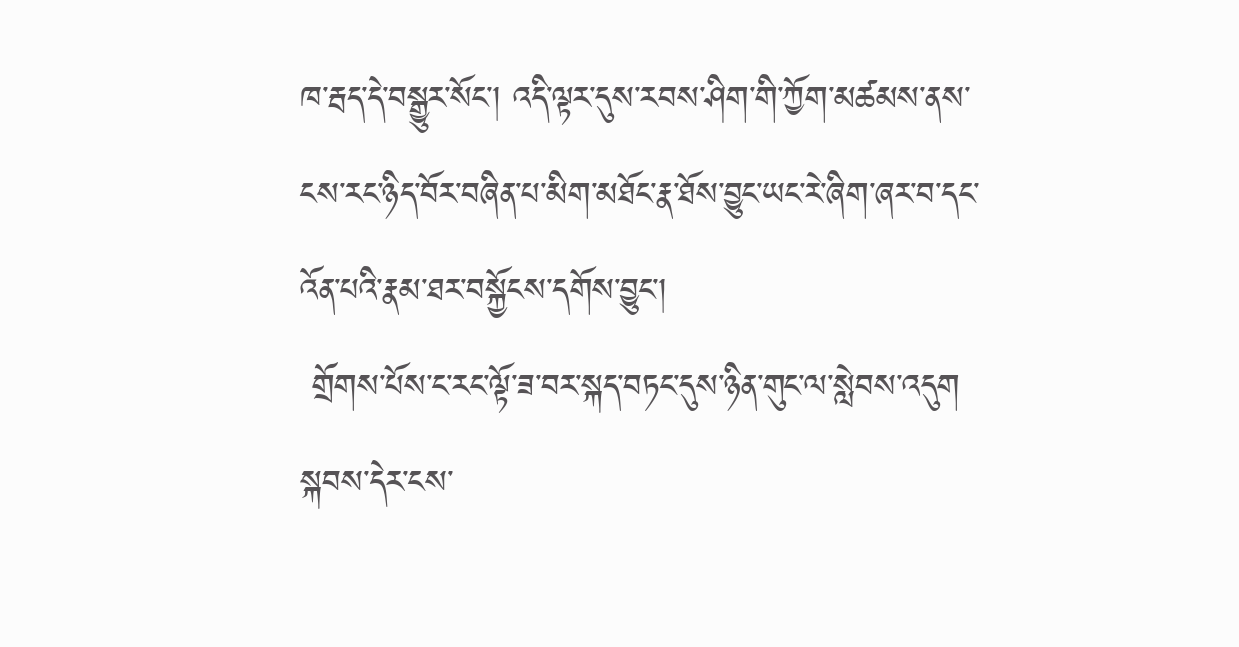ཁ་རྦད་དེ་བསྒྱུར་སོང་། འདི་ལྟར་དུས་རབས་ཤིག་གི་ཀྱོག་མཚམས་ནས་ངས་རང་ཉིད་བོར་བཞིན་པ་མིག་མཐོང་རྣ་ཐོས་བྱུང་ཡང་རེ་ཞིག་ཞར་བ་དང་འོན་པའི་རྣམ་ཐར་བསྐྱོངས་དགོས་བྱུང་།
 གྲོགས་པོས་ང་རང་ལྟོ་ཟ་བར་སྐད་བཏང་དུས་ཉིན་གུང་ལ་སླེབས་འདུག སྐབས་དེར་ངས་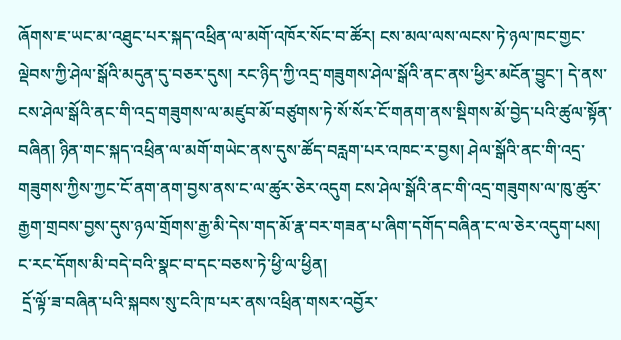ཞོགས་ཇ་ཡང་མ་འཐུང་པར་སྐད་འཕྲིན་ལ་མགོ་འཁོར་སོང་བ་ཚོར། ངས་མལ་ལས་ལངས་ཏེ་ཉལ་ཁང་གྱང་ལྡེབས་ཀྱི་ཤེལ་སྒོའི་མདུན་དུ་བཅར་དུས། རང་ཉིད་ཀྱི་འདྲ་གཟུགས་ཤེལ་སྒོའི་ནང་ནས་ཕྱིར་མངོན་བྱུང་། དེ་ནས་ངས་ཤེལ་སྒོའི་ནང་གི་འདྲ་གཟུགས་ལ་མཛུབ་མོ་བཙུགས་ཏེ་སོ་སོར་ངོ་གནག་ནས་སྡིགས་མོ་བྱེད་པའི་ཚུལ་སྟོན་བཞིན། ཉིན་གང་སྐད་འཕྲིན་ལ་མགོ་གཡེང་ནས་དུས་ཚོད་བརླག་པར་འཁང་ར་བྱས། ཤེལ་སྒོའི་ནང་གི་འདྲ་གཟུགས་ཀྱིས་ཀྱང་ངོ་ནག་ནག་བྱས་ནས་ང་ལ་ཚུར་ཅེར་འདུག ངས་ཤེལ་སྒོའི་ནང་གི་འདྲ་གཟུགས་ལ་ཁུ་ཚུར་རྒྱག་གྲབས་བྱས་དུས་ཉལ་གྲོགས་རྒྱ་མི་དེས་གད་མོ་རྣ་བར་གཟན་པ་ཞིག་དགོད་བཞིན་ང་ལ་ཅེར་འདུག་པས། ང་རང་དོགས་མི་བདེ་བའི་སྣང་བ་དང་བཅས་ཏེ་ཕྱི་ལ་ཕྱིན།
 དྲོ་ལྟོ་ཟ་བཞིན་པའི་སྐབས་སུ་ངའི་ཁ་པར་ནས་འཕྲིན་གསར་འབྱོར་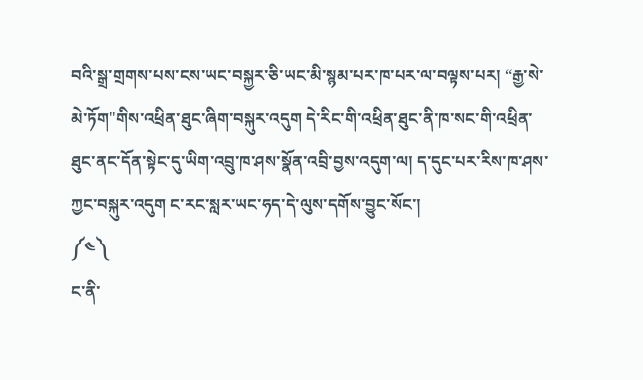བའི་སྒྲ་གྲགས་པས་ངས་ཡང་བསྐྱར་ཅི་ཡང་མི་སྙམ་པར་ཁ་པར་ལ་བལྟས་པར། “རྒྱ་སེ་མེ་ཏོག"གིས་འཕྲིན་ཐུང་ཞིག་བསྐུར་འདུག དེ་རིང་གི་འཕྲིན་ཐུང་ནི་ཁ་སང་གི་འཕྲིན་ཐུང་ནང་དོན་སྟེང་དུ་ཡིག་འབྲུ་ཁ་ཤས་སྣོན་འབྲི་བྱས་འདུག་ལ། ད་དུང་པར་རིས་ཁ་ཤས་ཀྱང་བསྐུར་འདུག ང་རང་སླར་ཡང་ཧད་དེ་ལུས་དགོས་བྱུང་སོང་།
༼༤༽
ང་ནི་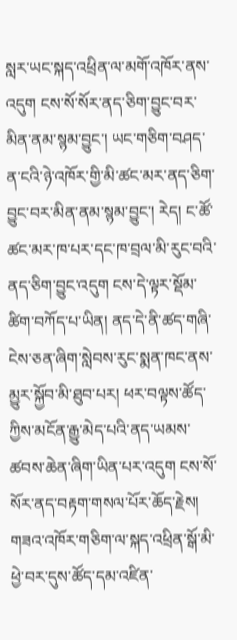སླར་ཡང་སྐད་འཕྲིན་ལ་མགོ་འཁོར་ནས་འདུག ངས་སོ་སོར་ནད་ཅིག་བྱུང་བར་མིན་ནམ་སྙམ་བྱུང་། ཡང་གཅིག་བཤད་ན་ངའི་ཉེ་འཁོར་གྱི་མི་ཚང་མར་ནད་ཅིག་བྱུང་བར་མིན་ནམ་སྙམ་བྱུང་། རེད། ང་ཚོ་ཚང་མར་ཁ་པར་དང་ཁ་བྲལ་མི་རུང་བའི་ནད་ཅིག་བྱུང་འདུག ངས་དེ་ལྟར་སྡོམ་ཚིག་བཀོད་པ་ཡིན། ནད་དེ་ནི་ཚད་གཞི་ངེས་ཅན་ཞིག་སླེབས་རུང་སྨན་ཁང་ནས་མྱུར་སྐྱོབ་མི་ཐུབ་པར། ཕར་བལྟས་ཚོད་ཀྱིས་མངོན་རྒྱུ་མེད་པའི་ནད་ཡམས་ཚབས་ཆེན་ཞིག་ཡིན་པར་འདུག ངས་སོ་སོར་ནད་བརྟག་གསལ་པོར་ཆོད་རྗེས། གཟའ་འཁོར་གཅིག་ལ་སྐད་འཕྲིན་སྒོ་མི་ཕྱེ་བར་དུས་ཚོད་དམ་འཛིན་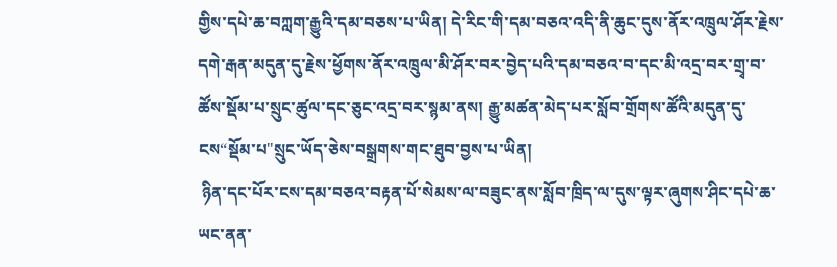གྱིས་དཔེ་ཆ་བཀླག་རྒྱུའི་དམ་བཅས་པ་ཡིན། དེ་རིང་གི་དམ་བཅའ་འདི་ནི་ཆུང་དུས་ནོར་འཁྲུལ་ཤོར་རྗེས་དགེ་རྒན་མདུན་དུ་རྗེས་ཕྱོགས་ནོར་འཁྲུལ་མི་ཤོར་བར་བྱེད་པའི་དམ་བཅའ་བ་དང་མི་འདྲ་བར་གྲྭ་བ་ཚོས་སྡོམ་པ་སྲུང་ཚུལ་དང་ཅུང་འདྲ་བར་སྙམ་ནས། རྒྱུ་མཚན་མེད་པར་སློབ་གྲོགས་ཚོའི་མདུན་དུ་ངས“སྡོམ་པ"སྲུང་ཡོད་ཅེས་བསྒྲགས་གང་ཐུབ་བྱས་པ་ཡིན།
 ཉིན་དང་པོར་ངས་དམ་བཅའ་བརྟན་པོ་སེམས་ལ་བཟུང་ནས་སློབ་ཁྲིད་ལ་དུས་ལྟར་ཞུགས་ཤིང་དཔེ་ཆ་ཡང་ནན་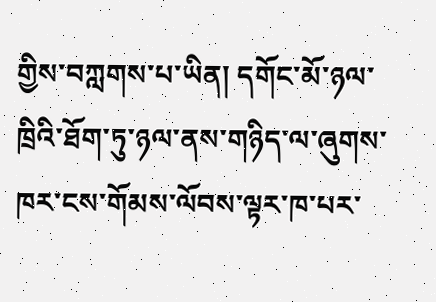གྱིས་བཀླགས་པ་ཡིན། དགོང་མོ་ཉལ་ཁྲིའི་ཐོག་ཏུ་ཉལ་ནས་གཉིད་ལ་ཞུགས་ཁར་ངས་གོམས་ལོབས་ལྟར་ཁ་པར་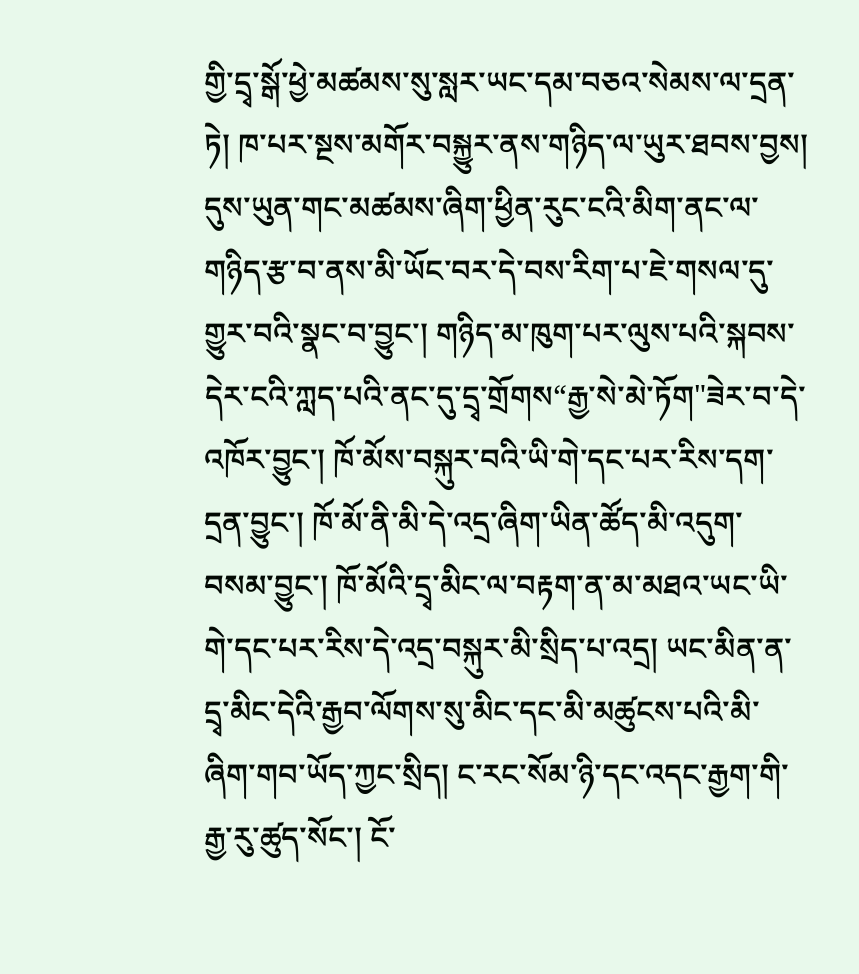གྱི་དྲྭ་སྒོ་ཕྱེ་མཚམས་སུ་སླར་ཡང་དམ་བཅའ་སེམས་ལ་དྲན་ཏེ། ཁ་པར་སྔས་མགོར་བསྐྱུར་ནས་གཉིད་ལ་ཡུར་ཐབས་བྱས། དུས་ཡུན་གང་མཚམས་ཞིག་ཕྱིན་རུང་ངའི་མིག་ནང་ལ་གཉིད་རྩ་བ་ནས་མི་ཡོང་བར་དེ་བས་རིག་པ་ཇེ་གསལ་དུ་གྱུར་བའི་སྣང་བ་བྱུང་། གཉིད་མ་ཁུག་པར་ལུས་པའི་སྐབས་དེར་ངའི་ཀླད་པའི་ནང་དུ་དྲྭ་གྲོགས“རྒྱ་སེ་མེ་ཏོག"ཟེར་བ་དེ་འཁོར་བྱུང་། ཁོ་མོས་བསྐུར་བའི་ཡི་གེ་དང་པར་རིས་དག་དྲན་བྱུང་། ཁོ་མོ་ནི་མི་དེ་འདྲ་ཞིག་ཡིན་ཚོད་མི་འདུག་བསམ་བྱུང་། ཁོ་མོའི་དྲྭ་མིང་ལ་བརྟག་ན་མ་མཐའ་ཡང་ཡི་གེ་དང་པར་རིས་དེ་འདྲ་བསྐུར་མི་སྲིད་པ་འདྲ། ཡང་མིན་ན་དྲྭ་མིང་དེའི་རྒྱབ་ལོགས་སུ་མིང་དང་མི་མཚུངས་པའི་མི་ཞིག་གབ་ཡོད་ཀྱང་སྲིད། ང་རང་སོམ་ཉི་དང་འདང་རྒྱག་གི་རྒྱ་རུ་ཚུད་སོང་། ངོ་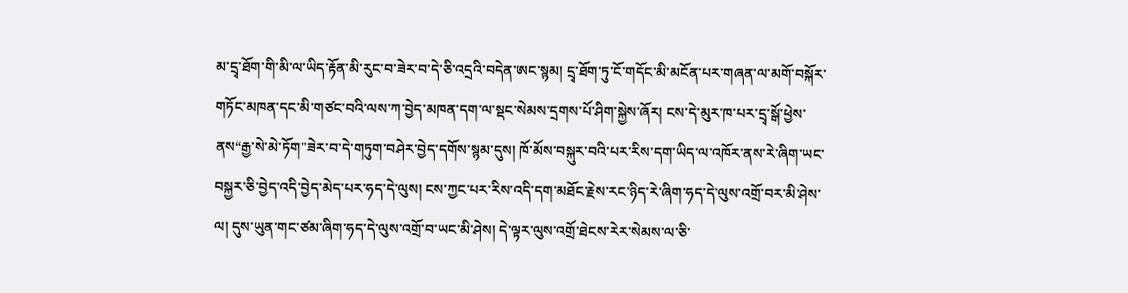མ་དྲྭ་ཐོག་གི་མི་ལ་ཡིད་རྟོན་མི་རུང་བ་ཟེར་བ་དེ་ཅི་འདྲའི་བདེན་ཨང་སྙམ། དྲྭ་ཐོག་ཏུ་ངོ་གདོང་མི་མངོན་པར་གཞན་ལ་མགོ་བསྐོར་གཏོང་མཁན་དང་མི་གཙང་བའི་ལས་ཀ་བྱེད་མཁན་དག་ལ་སྡང་སེམས་དྲགས་པོ་ཤིག་སྐྱེས་ཞོར། ངས་དེ་མུར་ཁ་པར་དྲྭ་སྒོ་ཕྱེས་ནས“རྒྱ་སེ་མེ་ཏོག"ཟེར་བ་དེ་གཏུག་བཤེར་བྱེད་དགོས་སྙམ་དུས། ཁོ་མོས་བསྐུར་བའི་པར་རིས་དག་ཡིད་ལ་འཁོར་ནས་རེ་ཞིག་ཡང་བསྐྱར་ཅི་བྱེད་འདི་བྱེད་མེད་པར་ཧད་དེ་ལུས། ངས་ཀྱང་པར་རིས་འདི་དག་མཐོང་རྗེས་རང་ཉིད་རེ་ཞིག་ཧད་དེ་ལུས་འགྲོ་བར་མི་ཤེས་ལ། དུས་ཡུན་གང་ཙམ་ཞིག་ཧད་དེ་ལུས་འགྲོ་བ་ཡང་མི་ཤེས། དེ་ལྟར་ལུས་འགྲོ་ཐེངས་རེར་སེམས་ལ་ཅི་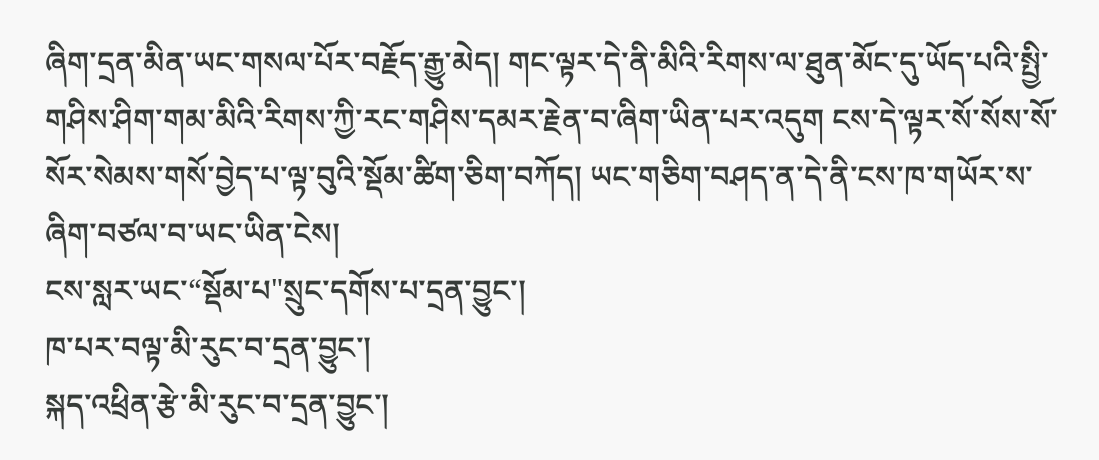ཞིག་དྲན་མིན་ཡང་གསལ་པོར་བརྗོད་རྒྱུ་མེད། གང་ལྟར་དེ་ནི་མིའི་རིགས་ལ་ཐུན་མོང་དུ་ཡོད་པའི་སྤྱི་གཤིས་ཤིག་གམ་མིའི་རིགས་ཀྱི་རང་གཤིས་དམར་རྗེན་བ་ཞིག་ཡིན་པར་འདུག ངས་དེ་ལྟར་སོ་སོས་སོ་སོར་སེམས་གསོ་བྱེད་པ་ལྟ་བུའི་སྡོམ་ཚིག་ཅིག་བཀོད། ཡང་གཅིག་བཤད་ན་དེ་ནི་ངས་ཁ་གཡོར་ས་ཞིག་བཙལ་བ་ཡང་ཡིན་ངེས།
ངས་སླར་ཡང་“སྡོམ་པ"སྲུང་དགོས་པ་དྲན་བྱུང་།
ཁ་པར་བལྟ་མི་རུང་བ་དྲན་བྱུང་།
སྐད་འཕྲིན་རྩེ་མི་རུང་བ་དྲན་བྱུང་།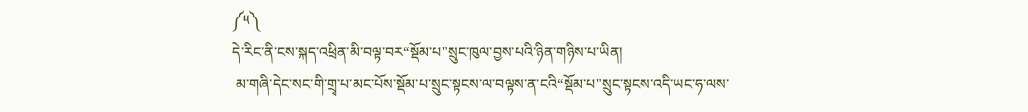༼༥༽
དེ་རིང་ནི་ངས་སྐད་འཕྲིན་མི་བལྟ་བར“སྡོམ་པ"སྲུང་ཁུལ་བྱས་པའི་ཉིན་གཉིས་པ་ཡིན།
 མ་གཞི་དེང་སང་གི་གྲྭ་པ་མང་པོས་སྡོམ་པ་སྲུང་སྟངས་ལ་བལྟས་ན་ངའི“སྡོམ་པ"སྲུང་སྟངས་འདི་ཡང་ཧ་ལས་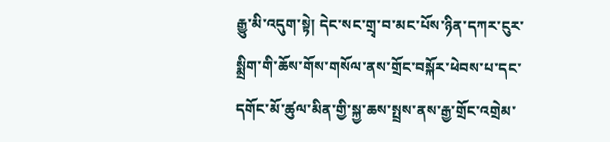རྒྱུ་མི་འདུག་སྟེ། དེང་སང་གྲྭ་བ་མང་པོས་ཉིན་དཀར་ངུར་སྨྲིག་གི་ཆོས་གོས་གསོལ་ནས་གྲོང་བསྐོར་ཕེབས་པ་དང་དགོང་མོ་ཚུལ་མིན་གྱི་སྐྱ་ཆས་སྤྲས་ནས་རྒྱ་གྲོང་འགྲེམ་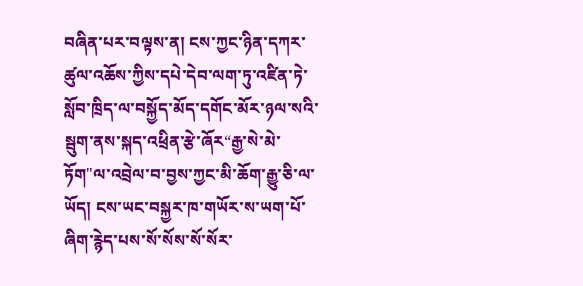བཞིན་པར་བལྟས་ན། ངས་ཀྱང་ཉིན་དཀར་ཚུལ་འཆོས་ཀྱིས་དཔེ་དེབ་ལག་ཏུ་འཛིན་ཏེ་སློབ་ཁྲིད་ལ་བསྐྱོད་མོད་དགོང་མོར་ཉལ་སའི་སྦུག་ནས་སྐད་འཕྲིན་རྩེ་ཞོར“རྒྱ་སེ་མེ་ཏོག"ལ་འབྲེལ་བ་བྱས་ཀྱང་མི་ཆོག་རྒྱུ་ཅི་ལ་ཡོད། ངས་ཡང་བསྐྱར་ཁ་གཡོར་ས་ཡག་པོ་ཞིག་རྙེད་པས་སོ་སོས་སོ་སོར་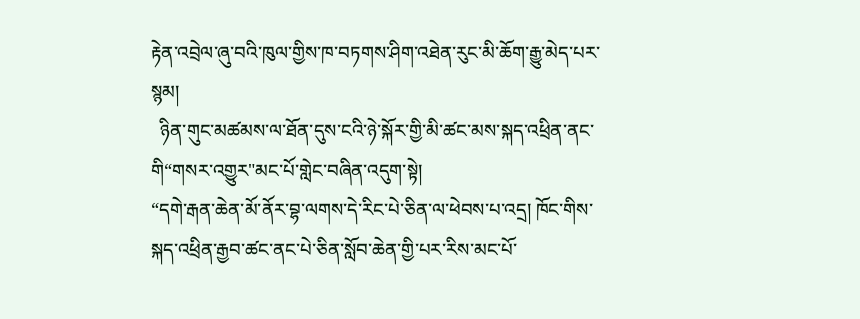རྟེན་འབྲེལ་ཞུ་བའི་ཁུལ་གྱིས་ཁ་བཏགས་ཤིག་འཐེན་རུང་མི་ཆོག་རྒྱུ་མེད་པར་སྙམ།
  ཉིན་གུང་མཚམས་ལ་ཐོན་དུས་ངའི་ཉེ་སྐོར་གྱི་མི་ཚང་མས་སྐད་འཕྲིན་ནང་གི“གསར་འགྱུར"མང་པོ་གླེང་བཞིན་འདུག་སྟེ།
“དགེ་རྒན་ཆེན་མོ་ནོར་བྷ་ལགས་དེ་རིང་པེ་ཅིན་ལ་ཕེབས་པ་འདྲ། ཁོང་གིས་སྐད་འཕྲིན་རྒྱབ་ཚང་ནང་པེ་ཅིན་སློབ་ཆེན་གྱི་པར་རིས་མང་པོ་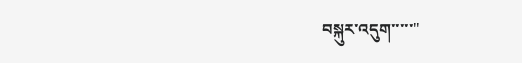བསྐུར་འདུག་་་་་"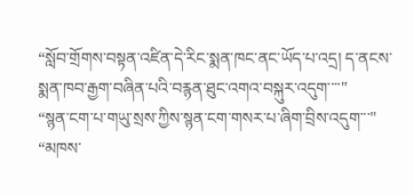“སློབ་གྲོགས་བསྟན་འཛིན་དེ་རིང་སྨན་ཁང་ནང་ཡོད་པ་འདྲ། ད་ནངས་སྨན་ཁབ་རྒྱག་བཞིན་པའི་བརྙན་ཐུང་འགའ་བསྐུར་འདུག་་་་"
“སྙན་ངག་པ་གཡུ་སྲས་ཀྱིས་སྙན་ངག་གསར་པ་ཞིག་བྲིས་འདུག་་་"
“མཁས་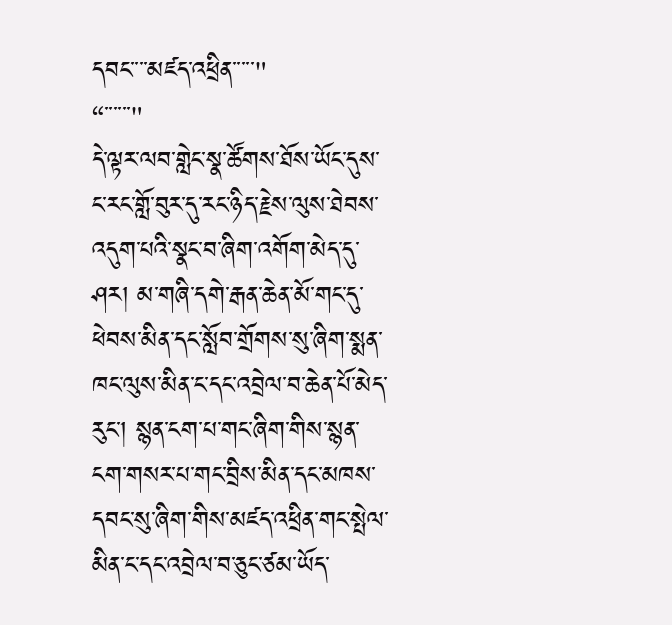དབང་་་་མཛད་འཕྲིན་་་་་"
“་་་་་་"
དེ་ལྟར་ལབ་གླེང་སྣ་ཚོགས་ཐོས་ཡོང་དུས་ང་རང་གློ་བུར་དུ་རང་ཉིད་རྗེས་ལུས་ཐེབས་འདུག་པའི་སྣང་བ་ཞིག་འགོག་མེད་དུ་ཤར། མ་གཞི་དགེ་རྒན་ཆེན་མོ་གང་དུ་ཕེབས་མིན་དང་སློབ་གྲོགས་སུ་ཞིག་སྨན་ཁང་ལུས་མིན་ང་དང་འབྲེལ་བ་ཆེན་པོ་མེད་རུང་། སྙན་ངག་པ་གང་ཞིག་གིས་སྙན་ངག་གསར་པ་གང་བྲིས་མིན་དང་མཁས་དབང་སུ་ཞིག་གིས་མཛད་འཕྲིན་གང་སྤེལ་མིན་ང་དང་འབྲེལ་བ་ཅུང་ཙམ་ཡོད་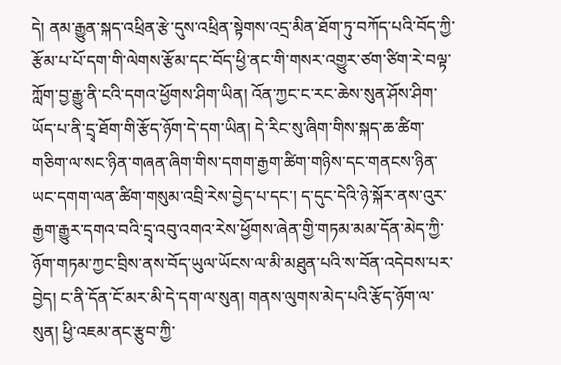དེ། ནམ་རྒྱུན་སྐད་འཕྲིན་རྩེ་དུས་འཕྲིན་སྟེགས་འདྲ་མིན་ཐོག་ཏུ་བཀོད་པའི་བོད་ཀྱི་རྩོམ་པ་པོ་དག་གི་ལེགས་རྩོམ་དང་བོད་ཕྱི་ནང་གི་གསར་འགྱུར་ཙག་ཙིག་རེ་བལྟ་ཀློག་བྱ་རྒྱུ་ནི་ངའི་དགའ་ཕྱོགས་ཤིག་ཡིན། འོན་ཀྱང་ང་རང་ཆེས་སུན་ཤོས་ཤིག་ཡོད་པ་ནི་དྲྭ་ཐོག་གི་རྩོད་ཉོག་དེ་དག་ཡིན། དེ་རིང་སུ་ཞིག་གིས་སྐད་ཆ་ཚིག་གཅིག་ལ་སང་ཉིན་གཞན་ཞིག་གིས་དགག་རྒྱག་ཚིག་གཉིས་དང་གནངས་ཉིན་ཡང་དགག་ལན་ཚིག་གསུམ་འབྲི་རེས་བྱེད་པ་དང་། ད་དུང་དེའི་ཉེ་སྐོར་ནས་འུར་རྒྱག་རྒྱུར་དགའ་བའི་དྲྭ་འབུ་འགའ་རེས་ཕྱོགས་ཞེན་གྱི་གཏམ་མམ་དོན་མེད་ཀྱི་ཉོག་གཏམ་ཀྱང་བྲིས་ནས་བོད་ཡུལ་ཡོངས་ལ་མི་མཐུན་པའི་ས་བོན་འདེབས་པར་བྱེད། ང་ནི་དོན་ངོ་མར་མི་དེ་དག་ལ་སུན། གནས་ལུགས་མེད་པའི་རྩོད་ཉོག་ལ་སུན། ཕྱི་འཇམ་ནང་རྩུབ་ཀྱི་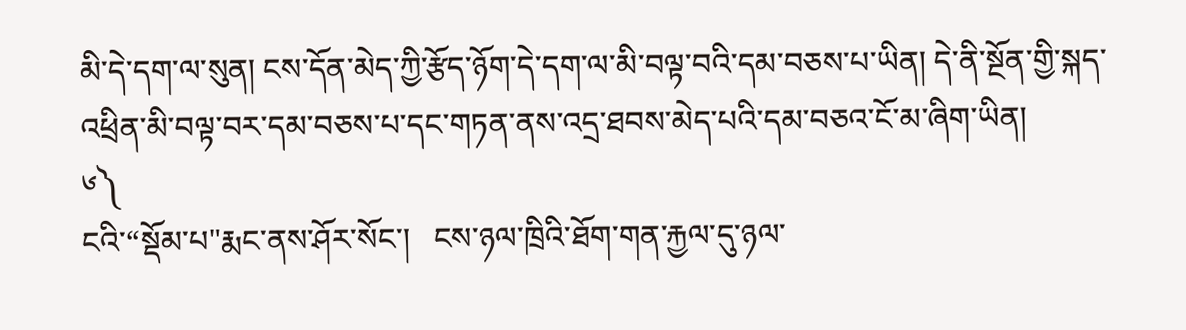མི་དེ་དག་ལ་སུན། ངས་དོན་མེད་ཀྱི་རྩོད་ཉོག་དེ་དག་ལ་མི་བལྟ་བའི་དམ་བཅས་པ་ཡིན། དེ་ནི་སྔོན་གྱི་སྐད་འཕྲིན་མི་བལྟ་བར་དམ་བཅས་པ་དང་གཏན་ནས་འདྲ་ཐབས་མེད་པའི་དམ་བཅའ་ངོ་མ་ཞིག་ཡིན།
༦༽
ངའི་“སྡོམ་པ"རྨང་ནས་ཤོར་སོང་།   ངས་ཉལ་ཁྲིའི་ཐོག་གན་རྐྱལ་དུ་ཉལ་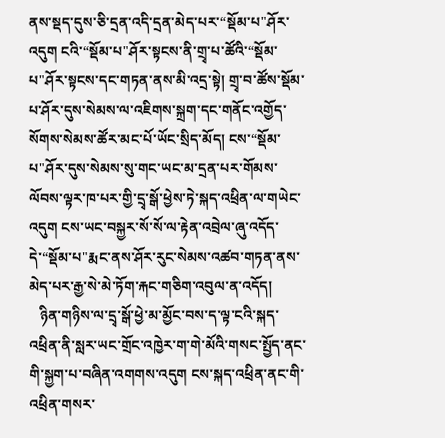ནས་སྡད་དུས་ཅི་དྲན་འདི་དྲན་མེད་པར་“སྡོམ་པ"ཤོར་འདུག ངའི་“སྡོམ་པ"ཤོར་སྟངས་ནི་གྲྭ་པ་ཚོའི་“སྡོམ་པ"ཤོར་སྟངས་དང་གཏན་ནས་མི་འདྲ་སྟེ། གྲྭ་བ་ཚོས་སྡོམ་པ་ཤོར་དུས་སེམས་ལ་འཇིགས་སྐྲག་དང་གནོང་འགྱོད་སོགས་སེམས་ཚོར་མང་པོ་ཡོང་སྲིད་མོད། ངས་“སྡོམ་པ"ཤོར་དུས་སེམས་སུ་གང་ཡང་མ་དྲན་པར་གོམས་ལོབས་ལྟར་ཁ་པར་གྱི་དྲྭ་སྒོ་ཕྱེས་ཏེ་སྐད་འཕྲིན་ལ་གཡེང་འདུག ངས་ཡང་བསྐྱར་སོ་སོ་ལ་རྟེན་འབྲེལ་ཞུ་འདོད་དེ་“སྡོམ་པ"རྨང་ནས་ཤོར་རུང་སེམས་འཚབ་གཏན་ནས་མེད་པར་རྒྱ་སེ་མེ་ཏོག་རྐང་གཅིག་འབུལ་ན་འདོད།
   ཉིན་གཉིས་ལ་དྲྭ་སྒོ་ཕྱེ་མ་མྱོང་བས་ད་ལྟ་ངའི་སྐད་འཕྲིན་ནི་སླར་ཡང་གྲོང་འཁྱེར་ག་གེ་མོའི་གསང་སྤྱོད་ནང་གི་སྐྱག་པ་བཞིན་འགགས་འདུག ངས་སྐད་འཕྲིན་ནང་གི་འཕྲིན་གསར་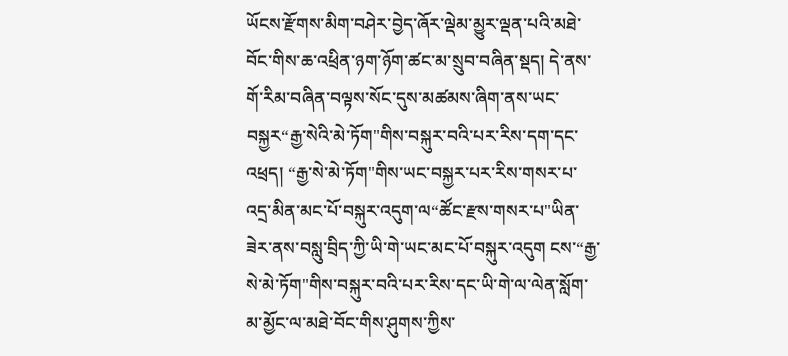ཡོངས་རྫོགས་མིག་བཤེར་བྱེད་ཞོར་ལྡེམ་མྱུར་ལྡན་པའི་མཐེ་བོང་གིས་ཆ་འཕྲིན་ཉག་ཉོག་ཚང་མ་སྲུབ་བཞིན་སྡད། དེ་ནས་གོ་རིམ་བཞིན་བལྟས་སོང་དུས་མཚམས་ཞིག་ནས་ཡང་བསྐྱར“རྒྱ་སེའི་མེ་ཏོག"གིས་བསྐུར་བའི་པར་རིས་དག་དང་འཕྲད། “རྒྱ་སེ་མེ་ཏོག"གིས་ཡང་བསྐྱར་པར་རིས་གསར་པ་འདྲ་མིན་མང་པོ་བསྐུར་འདུག་ལ“ཚོང་རྫས་གསར་པ"ཡིན་ཟེར་ནས་བསླུ་བྲིད་ཀྱི་ཡི་གེ་ཡང་མང་པོ་བསྐུར་འདུག ངས་“རྒྱ་སེ་མེ་ཏོག"གིས་བསྐུར་བའི་པར་རིས་དང་ཡི་གེ་ལ་ལེན་སློག་མ་མྱོང་ལ་མཐེ་བོང་གིས་ཤུགས་ཀྱིས་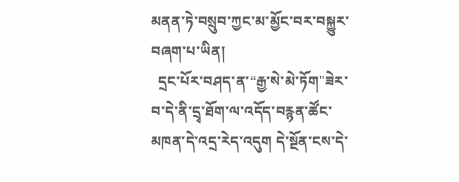མནན་ཏེ་བསྲུབ་ཀྱང་མ་མྱོང་བར་བསྐྱུར་བཞག་པ་ཡིན།
  དྲང་པོར་བཤད་ན་“རྒྱ་སེ་མེ་ཏོག"ཟེར་བ་དེ་ནི་དྲྭ་ཐོག་ལ་འདོད་བརྙན་ཚོང་མཁན་དེ་འདྲ་རེད་འདུག དེ་སྔོན་ངས་དེ་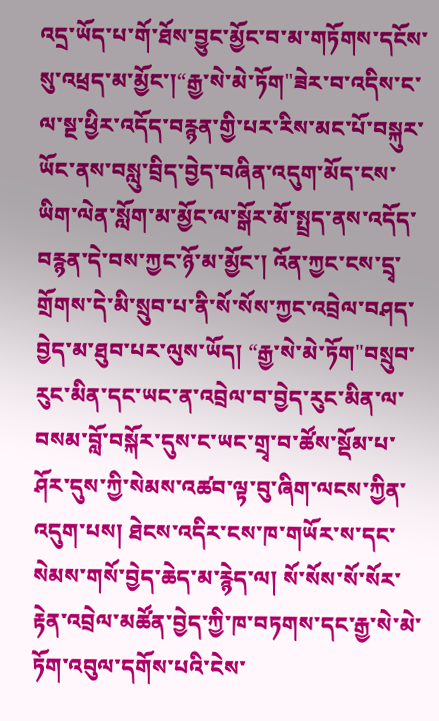འདྲ་ཡོད་པ་གོ་ཐོས་བྱུང་མྱོང་བ་མ་གཏོགས་དངོས་སུ་འཕྲད་མ་མྱོང་།“རྒྱ་སེ་མེ་ཏོག"ཟེར་བ་འདིས་ང་ལ་སྔ་ཕྱིར་འདོད་བརྙན་གྱི་པར་རིས་མང་པོ་བསྐུར་ཡོང་ནས་བསླུ་བྲིད་བྱེད་བཞིན་འདུག་མོད་ངས་ཡིག་ལེན་སློག་མ་མྱོང་ལ་སྒོར་མོ་སྤྲད་ནས་འདོད་བརྙན་དེ་བས་ཀྱང་ཉོ་མ་མྱོང་། འོན་ཀྱང་ངས་དྲྭ་གྲོགས་དེ་མི་སྲུབ་པ་ནི་སོ་སོས་ཀྱང་འབྲེལ་བཤད་བྱེད་མ་ཐུབ་པར་ལུས་ཡོད། “རྒྱ་སེ་མེ་ཏོག"བསྲུབ་རུང་མིན་དང་ཡང་ན་འབྲེལ་བ་བྱེད་རུང་མིན་ལ་བསམ་བློ་བསྐོར་དུས་ང་ཡང་གྲྭ་བ་ཚོས་སྡོམ་པ་ཤོར་དུས་ཀྱི་སེམས་འཚབ་ལྟ་བུ་ཞིག་ལངས་ཀྱིན་འདུག་པས། ཐེངས་འདིར་ངས་ཁ་གཡོར་ས་དང་སེམས་གསོ་བྱེད་ཆེད་མ་རྙེད་ལ། སོ་སོས་སོ་སོར་རྟེན་འབྲེལ་མཚོན་བྱེད་ཀྱི་ཁ་བཏགས་དང་རྒྱ་སེ་མེ་ཏོག་འབུལ་དགོས་པའི་ངེས་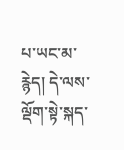པ་ཡང་མ་རྙེད། དེ་ལས་ལྡོག་སྟེ་སྐད་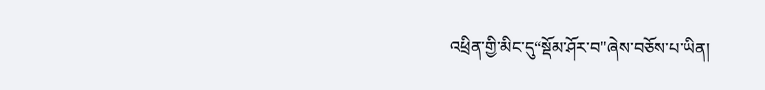འཕྲིན་གྱི་མིང་དུ“སྡོམ་ཤོར་བ"ཞེས་བཅོས་པ་ཡིན།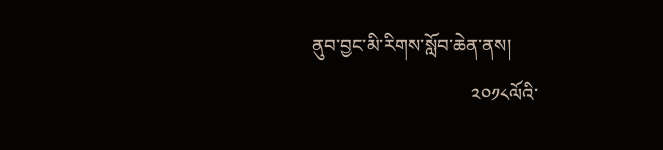ནུབ་བྱང་མི་རིགས་སློབ་ཆེན་ནས།
                                  ༢༠༡༨ལོའི་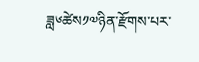ཟླ༦ཚེས༡༧ཉིན་རྫོགས་པར་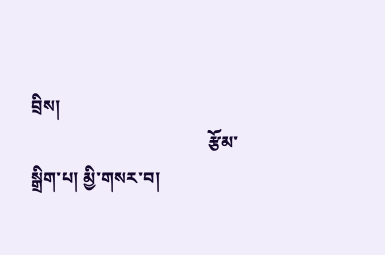བྲིས།
                                        རྩོམ་སྒྲིག་པ། མྱི་གསར་བ།